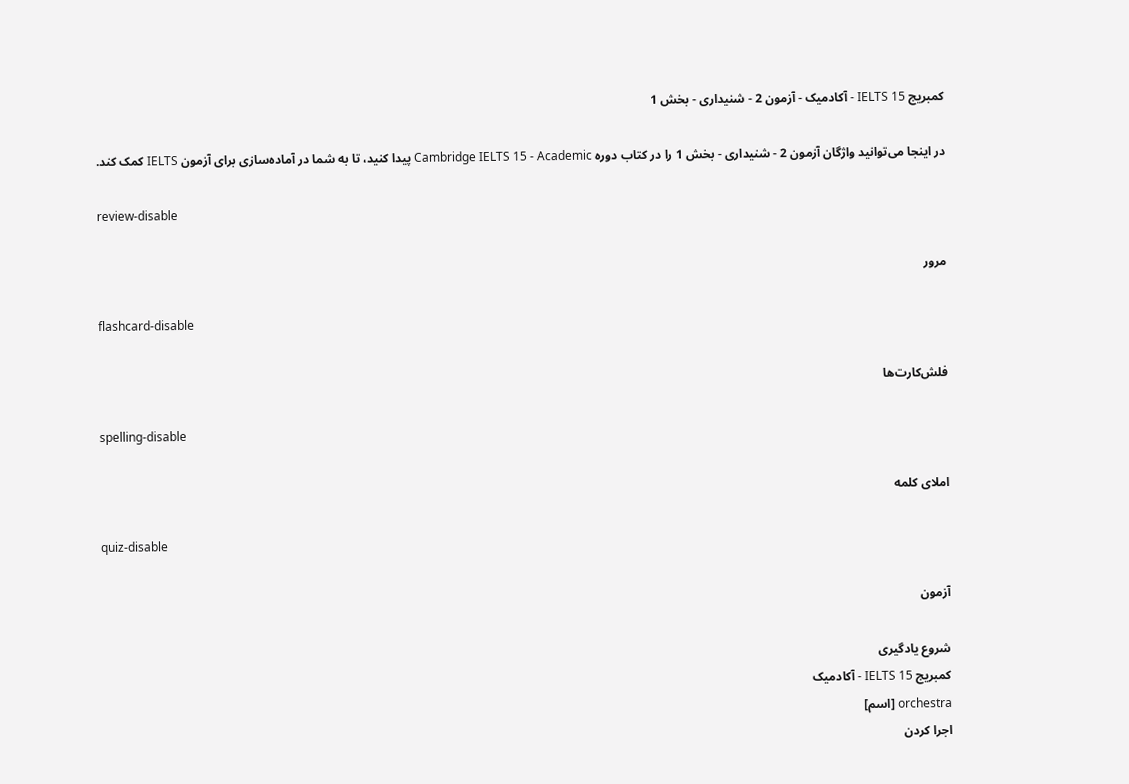کمبریج IELTS 15 - آکادمیک - آزمون 2 - شنیداری - بخش 1

در اینجا می‌توانید واژگان آزمون 2 - شنیداری - بخش 1 را در کتاب دوره Cambridge IELTS 15 - Academic پیدا کنید، تا به شما در آماده‌سازی برای آزمون IELTS کمک کند.

review-disable

مرور

flashcard-disable

فلش‌کارت‌ها

spelling-disable

املای کلمه

quiz-disable

آزمون

شروع یادگیری
کمبریج IELTS 15 - آکادمیک
orchestra [اسم]
اجرا کردن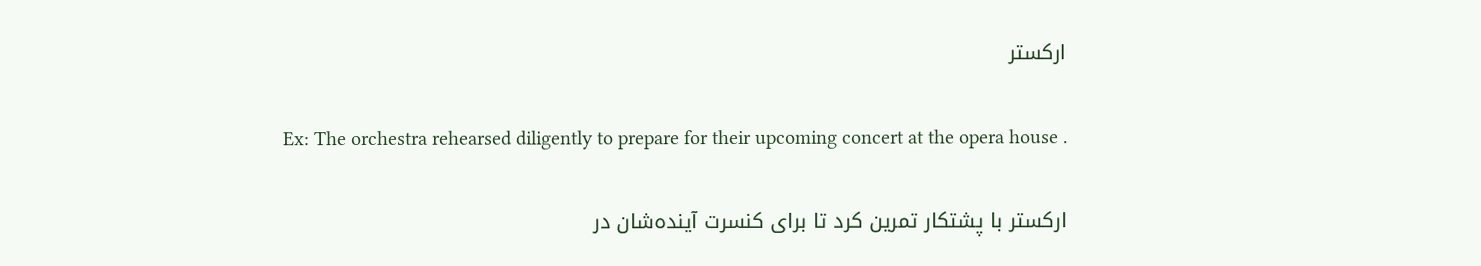ارکستر

Ex: The orchestra rehearsed diligently to prepare for their upcoming concert at the opera house .

ارکستر با پشتکار تمرین کرد تا برای کنسرت آینده‌شان در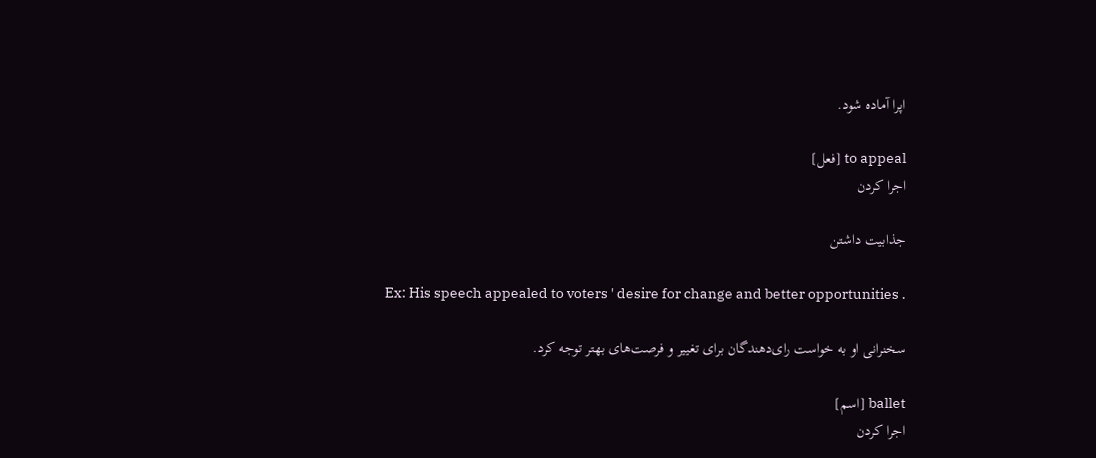اپرا آماده شود.

to appeal [فعل]
اجرا کردن

جذابیت داشتن

Ex: His speech appealed to voters ' desire for change and better opportunities .

سخنرانی او به خواست رای‌دهندگان برای تغییر و فرصت‌های بهتر توجه کرد.

ballet [اسم]
اجرا کردن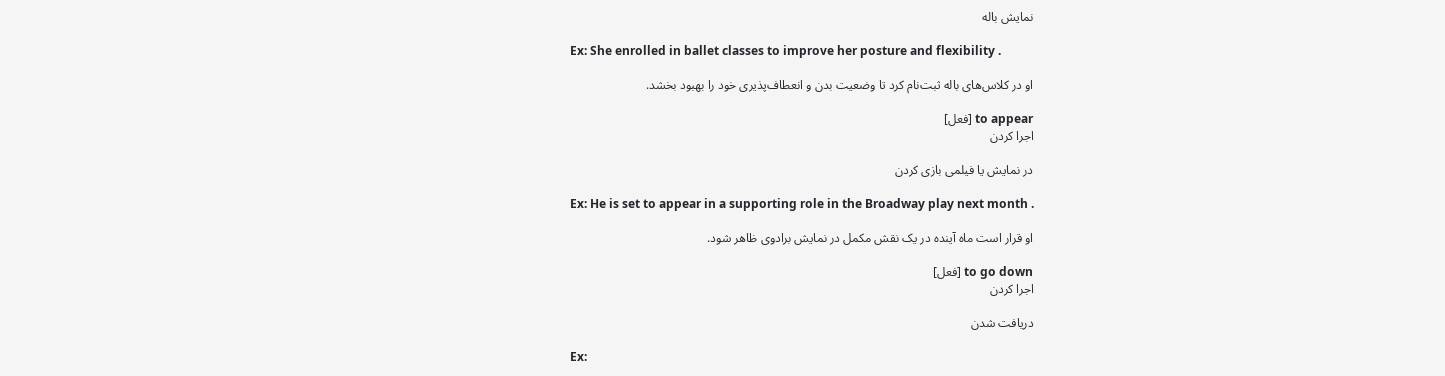نمایش باله

Ex: She enrolled in ballet classes to improve her posture and flexibility .

او در کلاس‌های باله ثبت‌نام کرد تا وضعیت بدن و انعطاف‌پذیری خود را بهبود بخشد.

to appear [فعل]
اجرا کردن

در نمایش یا فیلمی بازی کردن

Ex: He is set to appear in a supporting role in the Broadway play next month .

او قرار است ماه آینده در یک نقش مکمل در نمایش برادوی ظاهر شود.

to go down [فعل]
اجرا کردن

دریافت شدن

Ex: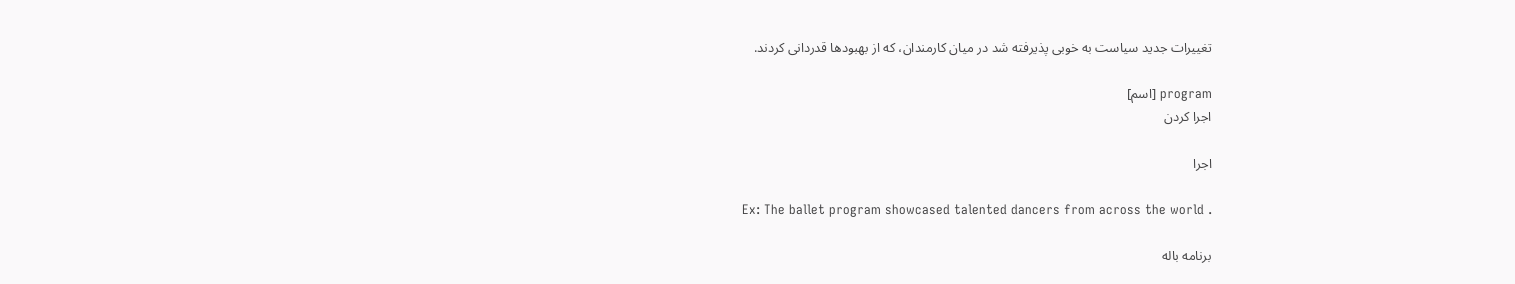تغییرات جدید سیاست به خوبی پذیرفته شد در میان کارمندان، که از بهبودها قدردانی کردند.

program [اسم]
اجرا کردن

اجرا

Ex: The ballet program showcased talented dancers from across the world .

برنامه باله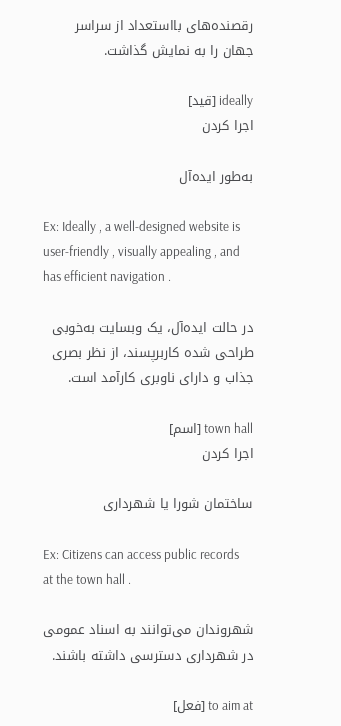رقصنده‌های بااستعداد از سراسر جهان را به نمایش گذاشت.

ideally [قید]
اجرا کردن

به‌طور ایده‌آل‌

Ex: Ideally , a well-designed website is user-friendly , visually appealing , and has efficient navigation .

در حالت ایده‌آل، یک وبسایت به‌خوبی طراحی شده کاربرپسند، از نظر بصری جذاب و دارای ناوبری کارآمد است.

town hall [اسم]
اجرا کردن

ساختمان شورا یا شهرداری

Ex: Citizens can access public records at the town hall .

شهروندان می‌توانند به اسناد عمومی در شهرداری دسترسی داشته باشند.

to aim at [فعل]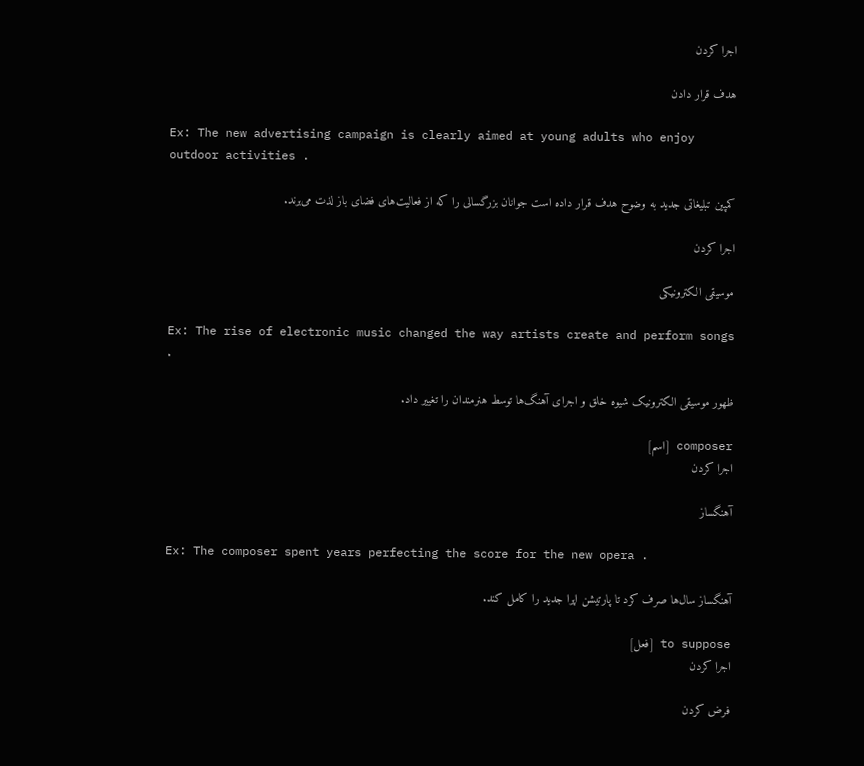اجرا کردن

هدف قرار دادن

Ex: The new advertising campaign is clearly aimed at young adults who enjoy outdoor activities .

کمپین تبلیغاتی جدید به وضوح هدف قرار داده است جوانان بزرگسالی را که از فعالیت‌های فضای باز لذت می‌برند.

اجرا کردن

موسیقی الکترونیکی

Ex: The rise of electronic music changed the way artists create and perform songs .

ظهور موسیقی الکترونیک شیوه خلق و اجرای آهنگ‌ها توسط هنرمندان را تغییر داد.

composer [اسم]
اجرا کردن

آهنگساز

Ex: The composer spent years perfecting the score for the new opera .

آهنگساز سال‌ها صرف کرد تا پارتیشن اپرا جدید را کامل کند.

to suppose [فعل]
اجرا کردن

فرض کردن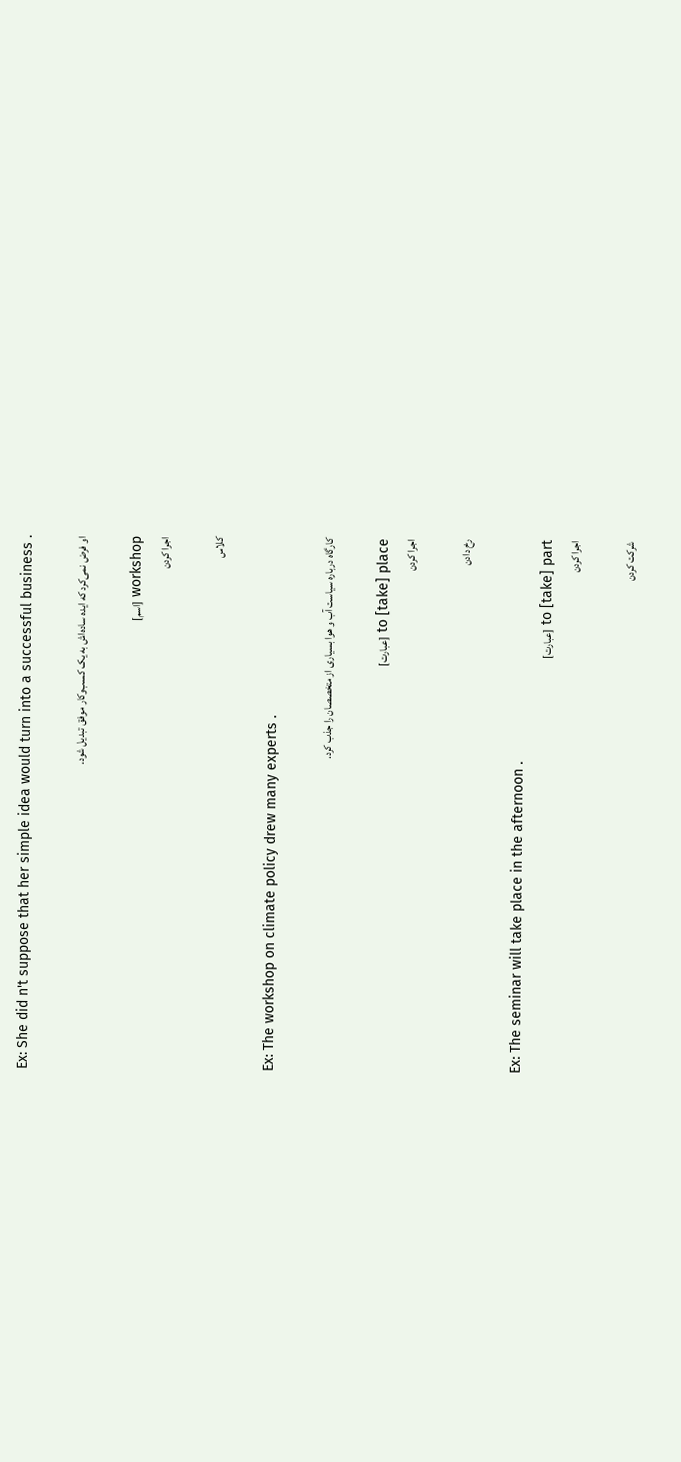Ex: She did n't suppose that her simple idea would turn into a successful business .

او فرض نمی‌کرد که ایده ساده‌اش به یک کسب‌وکار موفق تبدیل شود.

workshop [اسم]
اجرا کردن

کلاس

Ex: The workshop on climate policy drew many experts .

کارگاه درباره سیاست آب و هوا بسیاری از متخصصان را جذب کرد.

to [take] place [عبارت]
اجرا کردن

رخ دادن

Ex: The seminar will take place in the afternoon .
to [take] part [عبارت]
اجرا کردن

شرکت کردن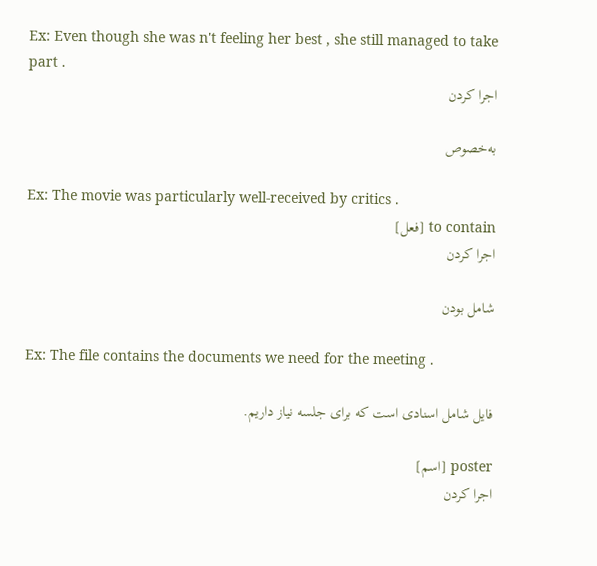Ex: Even though she was n't feeling her best , she still managed to take part .
اجرا کردن

به‌خصوص

Ex: The movie was particularly well-received by critics .
to contain [فعل]
اجرا کردن

شامل بودن

Ex: The file contains the documents we need for the meeting .

فایل شامل اسنادی است که برای جلسه نیاز داریم.

poster [اسم]
اجرا کردن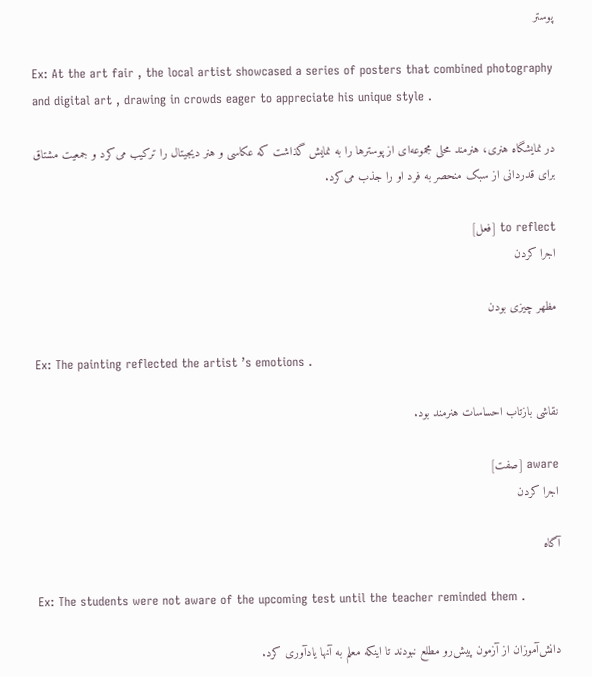پوستر

Ex: At the art fair , the local artist showcased a series of posters that combined photography and digital art , drawing in crowds eager to appreciate his unique style .

در نمایشگاه هنری، هنرمند محلی مجموعه‌ای از پوسترها را به نمایش گذاشت که عکاسی و هنر دیجیتال را ترکیب می‌کرد و جمعیت مشتاق برای قدردانی از سبک منحصر به فرد او را جذب می‌کرد.

to reflect [فعل]
اجرا کردن

مظهر چیزی بودن

Ex: The painting reflected the artist ’s emotions .

نقاشی بازتاب احساسات هنرمند بود.

aware [صفت]
اجرا کردن

آگاه

Ex: The students were not aware of the upcoming test until the teacher reminded them .

دانش‌آموزان از آزمون پیش‌رو مطلع نبودند تا اینکه معلم به آنها یادآوری کرد.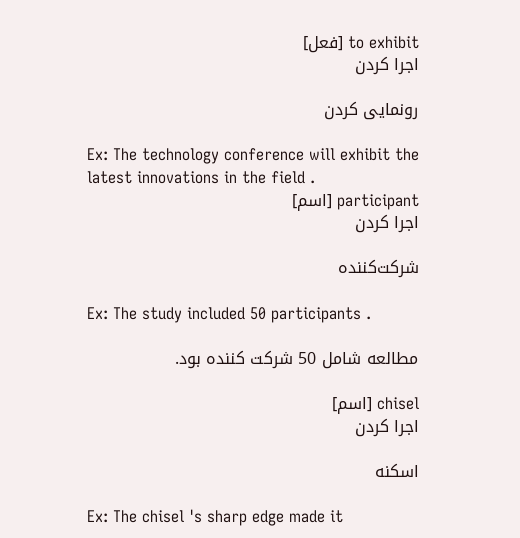to exhibit [فعل]
اجرا کردن

رونمایی کردن

Ex: The technology conference will exhibit the latest innovations in the field .
participant [اسم]
اجرا کردن

شرکت‌کننده

Ex: The study included 50 participants .

مطالعه شامل 50 شرکت کننده بود.

chisel [اسم]
اجرا کردن

اسکنه

Ex: The chisel 's sharp edge made it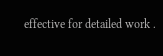effective for detailed work .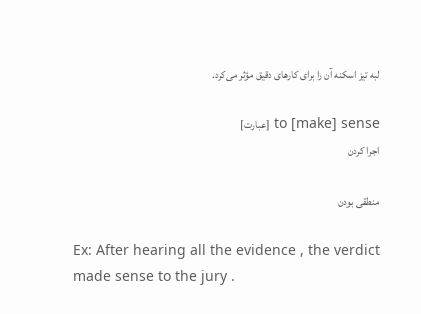لبه تیز اسکنه آن را برای کارهای دقیق مؤثر می‌کرد.

to [make] sense [عبارت]
اجرا کردن

منطقی بودن

Ex: After hearing all the evidence , the verdict made sense to the jury .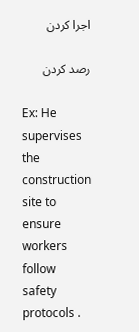اجرا کردن

رصد کردن

Ex: He supervises the construction site to ensure workers follow safety protocols .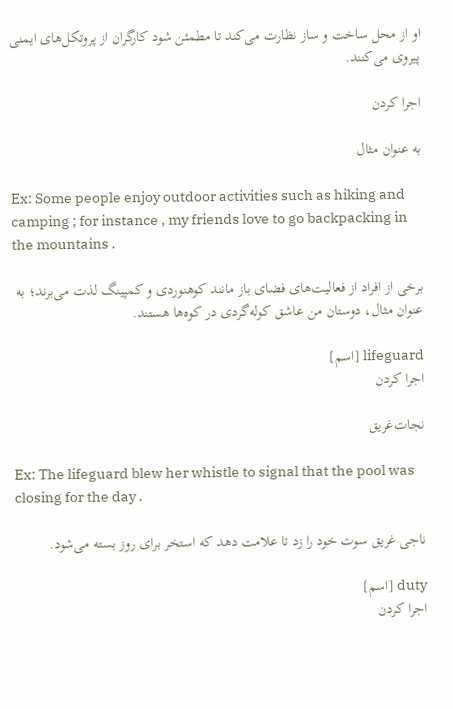او از محل ساخت و ساز نظارت می‌کند تا مطمئن شود کارگران از پروتکل‌های ایمنی پیروی می‌کنند.

اجرا کردن

به عنوان مثال

Ex: Some people enjoy outdoor activities such as hiking and camping ; for instance , my friends love to go backpacking in the mountains .

برخی از افراد از فعالیت‌های فضای باز مانند کوهنوردی و کمپینگ لذت می‌برند؛ به عنوان مثال، دوستان من عاشق کوله‌گردی در کوه‌ها هستند.

lifeguard [اسم]
اجرا کردن

نجات‌غریق

Ex: The lifeguard blew her whistle to signal that the pool was closing for the day .

ناجی غریق سوت خود را زد تا علامت دهد که استخر برای روز بسته می‌شود.

duty [اسم]
اجرا کردن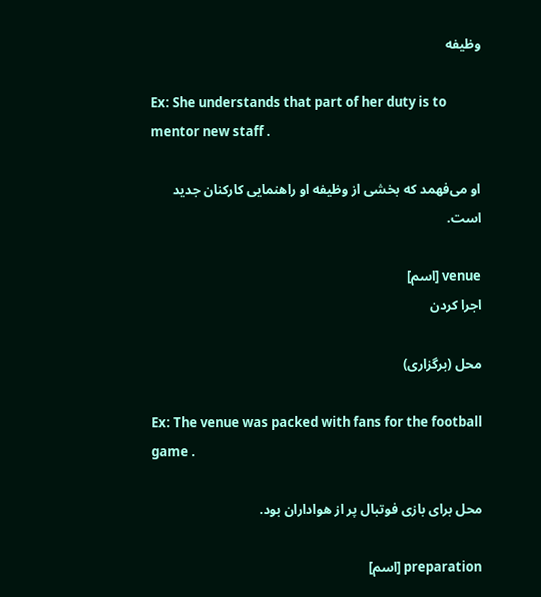وظیفه

Ex: She understands that part of her duty is to mentor new staff .

او می‌فهمد که بخشی از وظیفه او راهنمایی کارکنان جدید است.

venue [اسم]
اجرا کردن

محل (برگزاری)

Ex: The venue was packed with fans for the football game .

محل برای بازی فوتبال پر از هواداران بود.

preparation [اسم]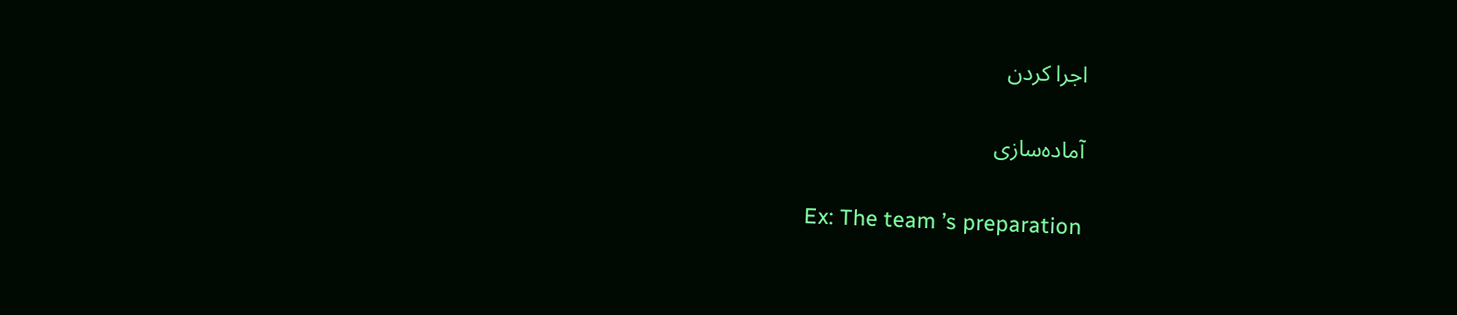اجرا کردن

آماده‌سازی

Ex: The team ’s preparation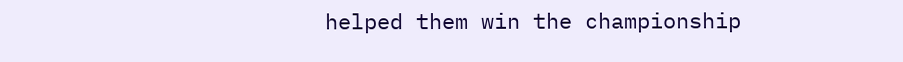helped them win the championship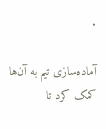.

آماده‌سازی تیم به آن‌ها کمک کرد تا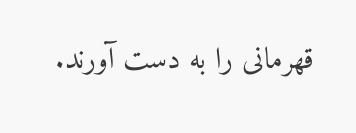قهرمانی را به دست آورند.